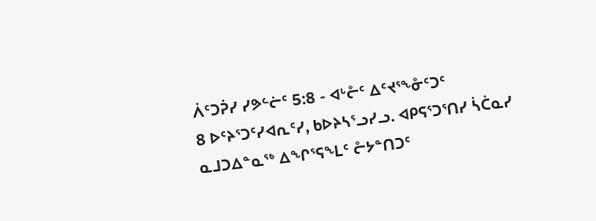ᐲᑦᑐᕉᓯ ᓯᕗᓪᓖᑦ 5:8 - ᐊᒡᓔᑦ ᐃᑦᔪᕐᖕᓁᑦᑐᑦ
8 ᐅᑦᔨᕐᑐᑦᓯᐊᕆᑦᓯ, ᑲᐅᔨᓴᕐᓗᓯᓗ. ᐊᑭᕋᕐᑐᕐᑎᓯ ᓵᑖᓇᓯ ᓇᒧᑐᐃᓐᓇᖅ ᐃᖏᕐᕋᖕᒪᑦ ᓔᔭᓐᑎᑐᑦ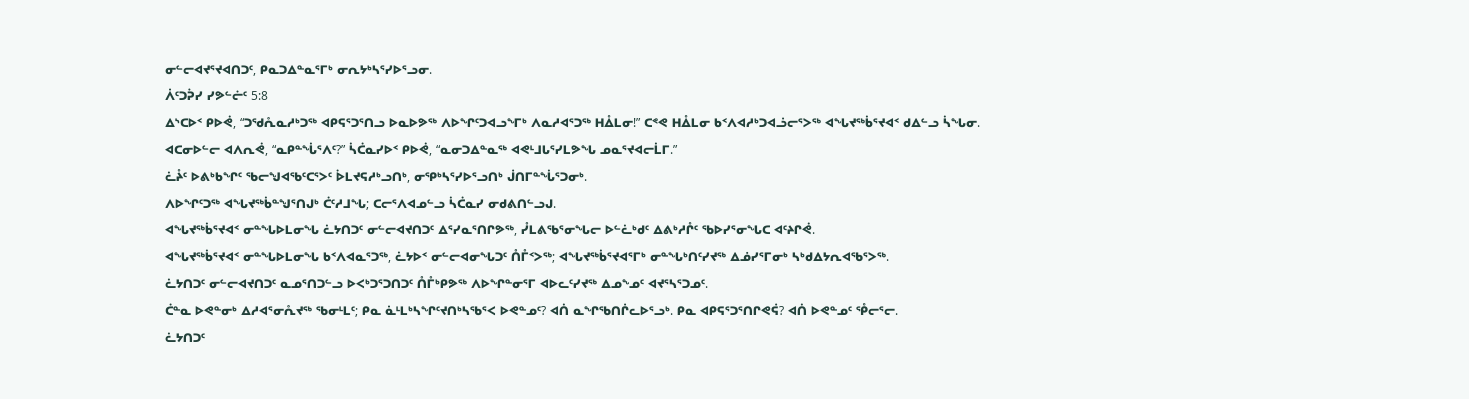ᓂᓪᓕᐊᔪᕐᔪᐊᑎᑐᑦ, ᑭᓇᑐᐃᓐᓇᕐᒥᒃ ᓂᕆᔭᒃᓴᕐᓯᐅᕐᓗᓂ.
ᐲᑦᑐᕉᓯ ᓯᕗᓪᓖᑦ 5:8
ᐃᔅᑕᐅᑉ ᑭᐅᕚ, “ᑐᖁᕅᓇᓱᒃᑐᖅ ᐊᑭᕋᕐᑐᕐᑎᓗ ᐅᓇᐅᕗᖅ ᐱᐅᖏᑦᑐᐊᓗᖕᒥᒃ ᐱᓇᓱᐊᕐᑐᖅ ᕼᐂᒪᓂ!” ᑕᕝᕙ ᕼᐂᒪᓂ ᑲᑉᐱᐊᓱᒃᑐᐊᓘᓕᕐᐳᖅ ᐊᖓᔪᖅᑳᕐᔪᐊᑉ ᑯᐃᓪᓗ ᓵᖓᓂ.
ᐊᑕᓂᐅᓪᓕ ᐊᐱᕆᕚ, “ᓇᑭᓐᖔᕐᐱᑦ?” ᓵᑖᓇᓯᐅᑉ ᑭᐅᕚ, “ᓇᓂᑐᐃᓐᓇᖅ ᐊᕙᒻᒧᒐᕐᓯᒪᕗᖓ ᓄᓇᕐᔪᐊᓕᒫᒥ.”
ᓛᔧᑦ ᐅᕕᒃᑲᖏᑦ ᖃᓕᖑᐊᖃᑦᑕᕐᐳᑦ ᐆᒪᔪᕋᓱᒃᓗᑎᒃ, ᓂᕿᒃᓴᕐᓯᐅᕐᓗᑎᒃ ᒎᑎᒥᓐᖔᕐᑐᓂᒃ.
ᐱᐅᖏᑦᑐᖅ ᐊᖓᔪᖅᑳᓐᖑᕐᑎᒍᒃ ᑖᑦᓱᒧᖓ; ᑕᓕᕐᐱᐊᓄᓪᓗ ᓵᑖᓇᓯ ᓂᑯᕕᑎᓪᓗᒍ.
ᐊᖓᔪᖅᑳᕐᔪᐊᑉ ᓂᓐᖓᐅᒪᓂᖓ ᓛᔭᑎᑐᑦ ᓂᓪᓕᐊᔪᑎᑐᑦ ᐃᕐᓯᓇᕐᑎᒋᕗᖅ, ᓮᒪᕕᖃᕐᓂᖓᓕ ᐅᓪᓛᒃᑯᑦ ᐃᕕᒃᓱᒊᑦ ᖃᐅᓯᕐᓂᖓᑕ ᐊᑦᔨᒋᕚ.
ᐊᖓᔪᖅᑳᕐᔪᐊᑉ ᓂᓐᖓᐅᒪᓂᖓ ᑲᑉᐱᐊᓇᕐᑐᖅ, ᓛᔭᐅᑉ ᓂᓪᓕᐊᓂᖓᑐᑦ ᑍᒤᑉᐳᖅ; ᐊᖓᔪᖅᑳᕐᔪᐊᕐᒥᒃ ᓂᓐᖓᒃᑎᑦᓯᔪᖅ ᐃᓅᓯᕐᒥᓂᒃ ᓴᒃᑯᐃᔭᕆᐊᖃᕐᐳᖅ.
ᓛᔭᑎᑐᑦ ᓂᓪᓕᐊᔪᑎᑐᑦ ᓇᓄᕐᑎᑐᓪᓗ ᐅᐸᒃᑐᕐᑐᑎᑐᑦ ᑍᒤᒃᑭᕗᖅ ᐱᐅᖏᓐᓂᕐᒥ ᐊᐅᓚᑦᓯᔪᖅ ᐃᓄᖕᓄᑦ ᐊᔪᕐᓴᕐᑐᓄᑦ.
ᑖᓐᓇ ᐅᕙᓐᓂᒃ ᐃᓱᐊᕐᓂᕅᔪᖅ ᖃᓂᒻᒪᑦ; ᑭᓇ ᓈᒻᒪᒃᓴᖏᑦᔪᑎᒃᓴᖃᕐᐸ ᐅᕙᓐᓄᑦ? ᐊᑏ ᓇᖏᖃᑎᒌᓚᐅᕐᓗᒃ. ᑭᓇ ᐊᑭᕋᕐᑐᕐᑎᒋᕙᕌ? ᐊᑏ ᐅᕙᓐᓄᑦ ᕾᓕᕐᓕ.
ᓛᔭᑎᑐᑦ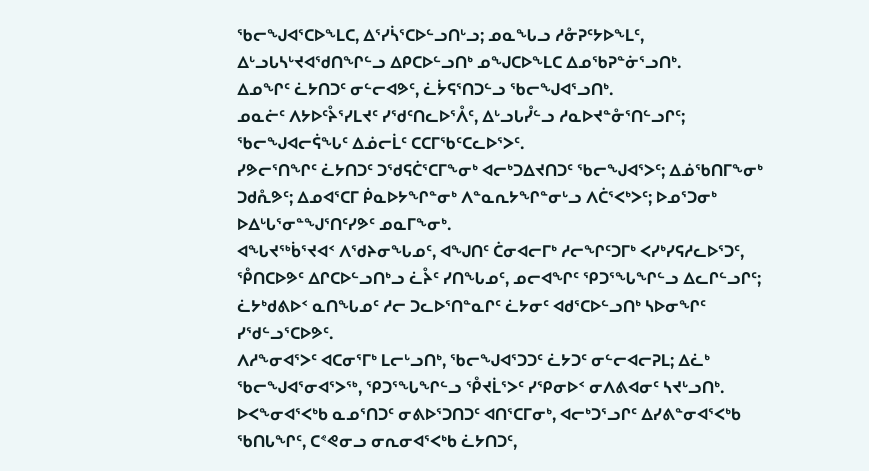ᖃᓕᖑᐊᕐᑕᐅᖕᒪᑕ, ᐃᕐᓯᓵᕐᑕᐅᓪᓗᑎᒡᓗ; ᓄᓇᖓᓗ ᓱᓁᕈᑦᔭᐅᖕᒪᑦ, ᐃᒡᓗᒐᓴᒡᔪᐊᖁᑎᖏᓪᓗ ᐃᑭᑕᐅᓪᓗᑎᒃ ᓄᖑᑕᐅᖕᒪᑕ ᐃᓄᖃᕈᓐᓃᕐᓗᑎᒃ.
ᐃᓄᖏᑦ ᓛᔭᑎᑐᑦ ᓂᓪᓕᐊᕗᑦ, ᓛᔮᕋᕐᑎᑐᓪᓗ ᖃᓕᖑᐊᕐᓗᑎᒃ.
ᓄᓇᓖᑦ ᐱᔭᐅᑦᔧᕐᓯᒪᔪᑦ ᓯᖁᑦᑎᓚᐅᕐᐰᑦ, ᐃᒡᓗᒐᓮᓪᓗ ᓱᓇᐅᔪᓐᓁᕐᑎᓪᓗᒋᑦ; ᖃᓕᖑᐊᓕᕌᖓᑦ ᐃᓅᓕᒫᑦ ᑕᑕᒥᖃᑦᑕᓚᐅᕐᐳᑦ.
ᓯᕗᓕᕐᑎᖏᑦ ᓛᔭᑎᑐᑦ ᑐᖁᕋᑖᕐᑕᒥᖕᓂᒃ ᐊᓕᒃᑐᐃᔪᑎᑐᑦ ᖃᓕᖑᐊᕐᐳᑦ; ᐃᓅᖃᑎᒥᖕᓂᒃ ᑐᑯᕅᕗᑦ; ᐃᓄᐊᕐᑕᒥ ᑮᓇᐅᔭᖏᓐᓂᒃ ᐱᓐᓇᕆᔭᖏᓐᓂᒡᓗ ᐱᑖᕐᐸᒃᐳᑦ; ᐅᓄᕐᑐᓂᒃ ᐅᐃᒡᒐᕐᓂᓐᖑᕐᑎᑦᓯᕗᑦ ᓄᓇᒥᖕᓂᒃ.
ᐊᖓᔪᖅᑳᕐᔪᐊᑉ ᐱᖁᔨᓂᖓᓄᑦ, ᐊᖑᑎᑦ ᑖᓂᐊᓕᒥᒃ ᓱᓕᖏᑦᑐᒥᒃ ᐸᓯᒃᓯᕋᓱᓚᐅᕐᑐᑦ, ᕾᑎᑕᐅᕗᑦ ᐃᒋᑕᐅᓪᓗᑎᒃᓗ ᓛᔧᑦ ᓯᑎᖓᓄᑦ, ᓄᓕᐊᖏᑦ ᕿᑐᕐᖓᖏᓪᓗ ᐃᓚᒋᓪᓗᒋᑦ; ᓛᔭᒃᑯᕕᐅᑉ ᓇᑎᖓᓄᑦ ᓱᓕ ᑐᓚᐅᕐᑎᓐᓇᒋᑦ ᓛᔭᓂᑦ ᐊᑯᕐᑕᐅᓪᓗᑎᒃ ᓴᐅᓂᖏᑦ ᓯᖁᓪᓗᕐᑕᐅᕗᑦ.
ᐱᓱᖕᓂᐊᕐᐳᑦ ᐊᑕᓂᕐᒥᒃ ᒪᓕᒡᓗᑎᒃ, ᖃᓕᖑᐊᕐᑐᑐᑦ ᓛᔭᑐᑦ ᓂᓪᓕᐊᓕᕈᒪ; ᐃᓛᒃ ᖃᓕᖑᐊᕐᓂᐊᕐᐳᖅ, ᕿᑐᕐᖓᖏᓪᓗ ᕾᔪᒫᕐᐳᑦ ᓯᕿᓂᐅᑉ ᓂᐱᕕᐊᓂᑦ ᓴᔪᒡᓗᑎᒃ.
ᐅᐸᖕᓂᐊᕐᐸᒃᑲ ᓇᓄᕐᑎᑐᑦ ᓂᕕᐅᕐᑐᑎᑐᑦ ᐊᑎᕐᑕᒥᓂᒃ, ᐊᓕᒃᑐᕐᓗᒋᑦ ᐃᓯᕕᓐᓂᐊᕐᐸᒃᑲ ᖃᑎᒐᖏᑦ, ᑕᕝᕙᓂᓗ ᓂᕆᓂᐊᕐᐸᒃᑲ ᓛᔭᑎᑐᑦ,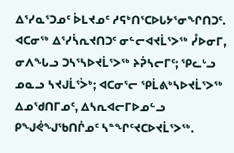ᐃᕐᓯᓇᕐᑐᓄᑦ ᐆᒪᔪᓄᑦ ᓱᕋᒃᑎᕐᑕᐅᒐᔭᕐᓂᖏᑎᑐᑦ.
ᐊᑕᓂᖅ ᐃᕐᓯᓵᕆᔪᑎᑐᑦ ᓂᓪᓕᐊᔪᒫᕐᐳᖅ ᓮᐅᓂᒥ, ᓂᐱᖓᓗ ᑐᓴᕐᓴᐅᔪᒫᕐᐳᖅ ᔨᕉᓴᓕᒥᑦ; ᕿᓚᒡᓗ ᓄᓇᓗ ᓴᔪᒍᒫᕐᐴᒃ; ᐊᑕᓂᕐᓕ ᕿᒫᕕᒃᓴᐅᔪᒫᕐᐳᖅ ᐃᓄᖁᑎᒥᓄᑦ, ᐃᓴᕆᐊᓕᒥᐅᓄᓪᓗ ᑭᖑᕚᖑᖃᑎᒌᓄᑦ ᓴᓐᖏᑦᔪᑕᐅᔪᒫᕐᐳᖅ.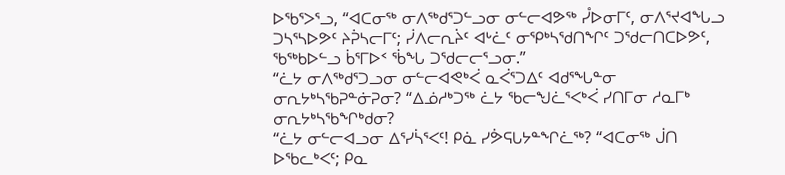ᐅᖃᕐᐳᕐᓗ, “ᐊᑕᓂᖅ ᓂᐱᖅᑯᕐᑐᓪᓗᓂ ᓂᓪᓕᐊᕗᖅ ᓮᐅᓂᒥᑦ, ᓂᐱᕐᔪᐊᖓᓗ ᑐᓴᕐᓴᐅᕗᑦ ᔨᕉᓴᓕᒥᑦ; ᓰᐱᓕᕆᔩᑦ ᐊᒡᓛᑦ ᓂᕿᒃᓴᖁᑎᖏᑦ ᑐᖁᓕᑎᑕᐅᕗᑦ, ᖃᖅᑲᐅᓪᓗ ᑳᕐᒥᐅᑉ ᖄᖓ ᑐᖁᓕᓕᕐᓗᓂ.”
“ᓛᔭ ᓂᐱᖅᑯᕐᑐᓗᓂ ᓂᓪᓕᐊᕙᒃᐹ ᓇᐹᕐᑐᐃᑦ ᐊᑯᕐᖓᓐᓂ ᓂᕆᔭᒃᓴᖃᕈᓐᓃᕈᓂ? “ᐃᓅᓱᒃᑐᖅ ᓛᔭ ᖃᓕᖑᓛᕐᐸᒃᐹ ᓯᑎᒥᓂ ᓱᓇᒥᒃ ᓂᕆᔭᒃᓴᖃᖏᒃᑯᓂ?
“ᓛᔭ ᓂᓪᓕᐊᓗᓂ ᐃᕐᓯᓵᕐᐸᑦ! ᑭᓈ ᓯᕘᕋᒐᔭᓐᖏᓛᖅ? “ᐊᑕᓂᖅ ᒎᑎ ᐅᖃᓚᒃᐸᑦ; ᑭᓇ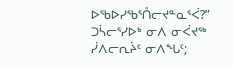ᐅᖃᐅᓯᖃᕐᑍᓕᔪᓐᓇᕐᐹ?”
ᑐᓵᓕᕐᓯᐅᒃ ᓂᐱ ᓂᐹᔪᖅ ᓰᐱᓕᕆᔩᑦ ᓂᐱᖓᑦ;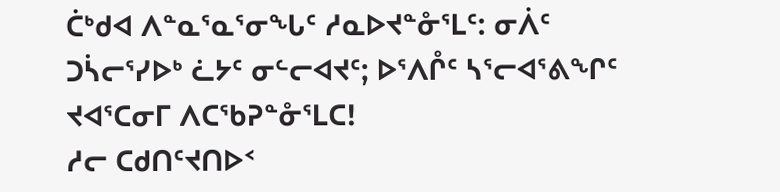ᑖᒃᑯᐊ ᐱᓐᓇᕐᓇᕐᓂᖓᑦ ᓱᓇᐅᔪᓐᓁᕐᒪᑦ: ᓂᐲᑦ ᑐᓵᓕᕐᓯᐅᒃ ᓛᔭᑦ ᓂᓪᓕᐊᔪᑦ; ᐅᕐᐱᒊᑦ ᓴᕐᓕᐊᕐᕕᖏᑦ ᔪᐊᕐᑕᓂᒥ ᐱᑕᖃᕈᓐᓁᕐᒪᑕ!
ᓱᓕ ᑕᑯᑎᑦᔪᑎᐅᑉ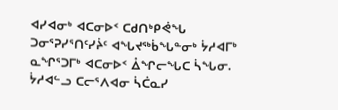ᐊᓯᐊᓂᒃ ᐊᑕᓂᐅᑉ ᑕᑯᑎᒃᑭᕚᖓ ᑐᓂᕐᕈᓯᕐᑎᑦᓯᔩᑦ ᐊᖓᔪᖅᑳᖓᓐᓂᒃ ᔮᓱᐊᒥᒃ ᓇᖏᕐᑐᒥᒃ ᐊᑕᓂᐅᑉ ᐂᖏᓕᖓᑕ ᓵᖓᓂ. ᔮᓱᐊᓪᓗ ᑕᓕᕐᐱᐊᓂ ᓵᑖᓇᓯ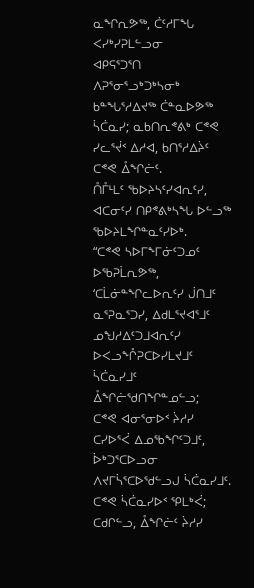ᓇᖏᕆᕗᖅ, ᑖᑦᓱᒥᖓ ᐸᓯᒃᓯᕈᒪᓪᓗᓂ
ᐊᑭᕋᕐᑐᕐᑎ ᐱᕈᕐᓂᕐᓗᒃᑐᒃᓴᓂᒃ ᑲᓐᖓᕐᓱᐃᔪᖅ ᑖᓐᓇᐅᕗᖅ ᓵᑖᓇᓯ; ᓇᑲᑎᕆᕝᕕᒃ ᑕᕝᕙ ᓯᓚᕐᔫᑉ ᐃᓱᐊ, ᑲᑎᕐᓱᐃᔩᑦ ᑕᕝᕙ ᐂᖏᓖᑦ.
ᑍᒤᒻᒪᑦ ᖃᐅᔨᓴᑦᓯᐊᕆᑦᓯ, ᐊᑕᓂᑦᓯ ᑎᑭᕝᕕᒃᓴᖓ ᐅᓪᓗᖅ ᖃᐅᔨᒪᖏᓐᓇᑦᓯᐅᒃ.
“ᑕᕝᕙ ᓴᐅᒥᖕᒥᓃᑦᑐᓄᑦ ᐅᖃᕈᒫᕆᕗᖅ, ‘ᑕᒫᓃᓐᖏᓚᐅᕆᑦᓯ ᒎᑎᒧᑦ ᓇᕐᕈᓇᕐᑐᓯ, ᐃᑯᒪᕐᔪᐊᕐᒧᑦ ᓄᖑᓱᐃᑦᑐᒧᐊᕆᑦᓯ ᐅᐸᓗᖕᒊᕈᑕᐅᓯᒪᔪᒧᑦ ᓵᑖᓇᓯᒧᑦ ᐂᖏᓖᖁᑎᖏᓐᓄᓪᓗ;
ᑕᕝᕙ ᐊᓂᕐᓂᐅᑉ ᔩᓱᓯ ᑕᓯᐅᕐᐹ ᐃᓄᖃᖏᑦᑐᒧᑦ, ᐆᒃᑐᕐᑕᐅᓗᓂ ᐱᔪᒥᓵᕐᑕᐅᖁᓪᓗᒍ ᓵᑖᓇᓯᒧᑦ.
ᑕᕝᕙ ᓵᑖᓇᓯᐅᑉ ᕿᒪᒃᐹ; ᑕᑯᒋᓪᓗ, ᐂᖏᓖᑦ ᔩᓱᓯ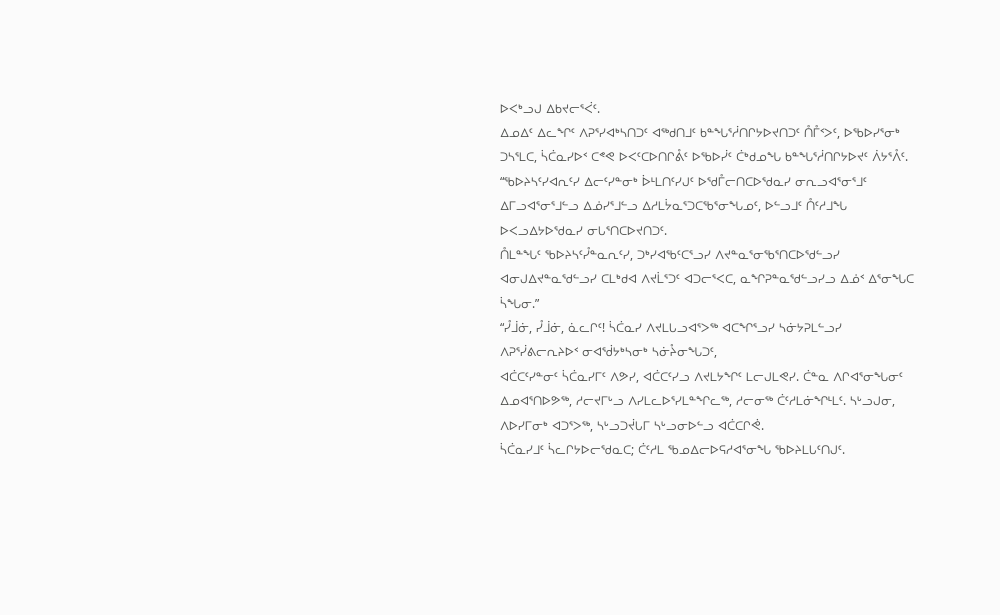ᐅᐸᒃᓗᒍ ᐃᑲᔪᓕᕐᐹᑦ.
ᐃᓄᐃᑦ ᐃᓚᖏᑦ ᐱᕈᕐᓯᐊᒃᓴᑎᑐᑦ ᐊᖅᑯᑎᒧᑦ ᑲᓐᖓᕐᓲᑎᒋᔭᐅᔪᑎᑐᑦ ᑍᒤᑉᐳᑦ, ᐅᖃᐅᓯᕐᓂᒃ ᑐᓴᕐᒪᑕ, ᓵᑖᓇᓯᐅᑉ ᑕᕝᕙ ᐅᐸᑦᑕᐅᑎᒋᕔᑦ ᐅᖃᐅᓰᑦ ᑖᒃᑯᓄᖓ ᑲᓐᖓᕐᓲᑎᒋᔭᐅᔪᑦ ᐲᔭᕐᐰᑦ.
“ᖃᐅᔨᓴᑦᓯᐊᕆᑦᓯ ᐃᓕᑦᓯᓐᓂᒃ ᐆᒻᒪᑎᑦᓯᒍᑦ ᐅᖁᒤᓕᑎᑕᐅᖁᓇᓯ ᓂᕆᓗᐊᕐᓂᕐᒧᑦ ᐃᒥᓗᐊᕐᓂᕐᒧᓪᓗ ᐃᓅᓯᕐᒧᓪᓗ ᐃᓱᒪᔮᓇᕐᑐᑕᖃᕐᓂᖓᓄᑦ, ᐅᓪᓗᒧᑦ ᑍᑦᓱᒧᖓ ᐅᐸᓗᐃᔭᐅᖁᓇᓯ ᓂᒐᕐᑎᑕᐅᔪᑎᑐᑦ.
ᑍᒪᓐᖓᑦ ᖃᐅᔨᓴᑦᓮᓐᓇᕆᑦᓯ, ᑐᒃᓯᐊᖃᑦᑕᕐᓗᓯ ᐱᔪᓐᓇᕐᓂᖃᕐᑎᑕᐅᖁᓪᓗᓯ ᐊᓂᒍᐃᔪᓐᓇᖁᓪᓗᓯ ᑕᒪᒃᑯᐊ ᐱᔪᒫᕐᑐᑦ ᐊᑐᓕᕐᐸᑕ, ᓇᖏᕈᓐᓇᖁᓪᓗᓯᓗ ᐃᓅᑉ ᐃᕐᓂᖓᑕ ᓵᖓᓂ.”
“ᓮᒨᓃ, ᓮᒨᓃ, ᓈᓚᒋᑦ! ᓵᑖᓇᓯ ᐱᔪᒪᒐᓗᐊᕐᐳᖅ ᐊᑕᖏᕐᓗᓯ ᓴᓃᔭᕈᒪᓪᓗᓯ ᐱᕈᕐᓰᕕᓕᕆᔨᐅᑉ ᓂᐊᖂᔭᒃᓴᓂᒃ ᓴᓃᔧᓂᖓᑐᑦ,
ᐊᑖᑕᑦᓯᓐᓂᑦ ᓵᑖᓇᓯᒥᑦ ᐱᕗᓯ, ᐊᑖᑕᑦᓯᓗ ᐱᔪᒪᔭᖏᑦ ᒪᓕᒍᒪᕙᓯ. ᑖᓐᓇ ᐱᒋᐊᕐᓂᖓᓂᑦ ᐃᓄᐊᕐᑎᐅᕗᖅ, ᓱᓕᔪᒥᒡᓗ ᐱᓯᒪᓚᐅᕐᓯᒪᓐᖏᓚᖅ, ᓱᓕᓂᖅ ᑖᑦᓱᒪᓃᖏᒻᒪᑦ. ᓴᒡᓗᒍᓂ, ᐱᐅᓯᒥᓂᒃ ᐊᑐᕐᐳᖅ, ᓴᒡᓗᑐᔫᒐᒥ ᓴᒡᓗᓂᐅᓪᓗ ᐊᑖᑕᒋᕚ.
ᓵᑖᓇᓯᒧᑦ ᓵᓚᒋᔭᐅᓕᖁᓇᑕ; ᑖᑦᓱᒪ ᖃᓄᐃᓕᐅᕋᓱᐊᕐᓂᖓ ᖃᐅᔨᒪᒐᑦᑎᒍᑦ.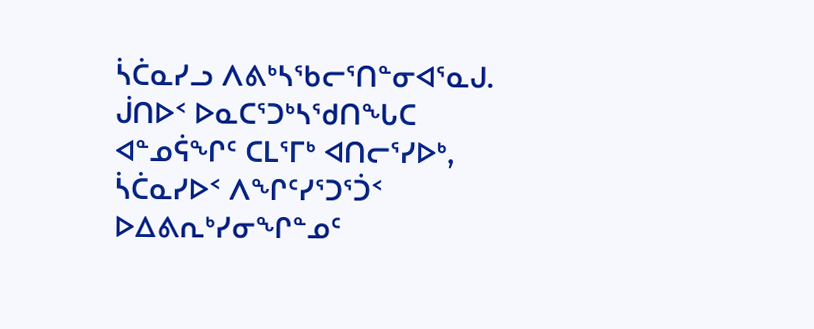ᓵᑖᓇᓯᓗ ᐱᕕᒃᓴᖃᓕᕐᑎᓐᓂᐊᕐᓇᒍ.
ᒎᑎᐅᑉ ᐅᓇᑕᕐᑐᒃᓴᖁᑎᖓᑕ ᐊᓐᓄᕌᖏᑦ ᑕᒪᕐᒥᒃ ᐊᑎᓕᕐᓯᐅᒃ, ᓵᑖᓇᓯᐅᑉ ᐱᖏᑦᓯᕐᑐᕐᑑᑉ ᐅᐃᕕᕆᒃᓯᓂᖏᓐᓄᑦ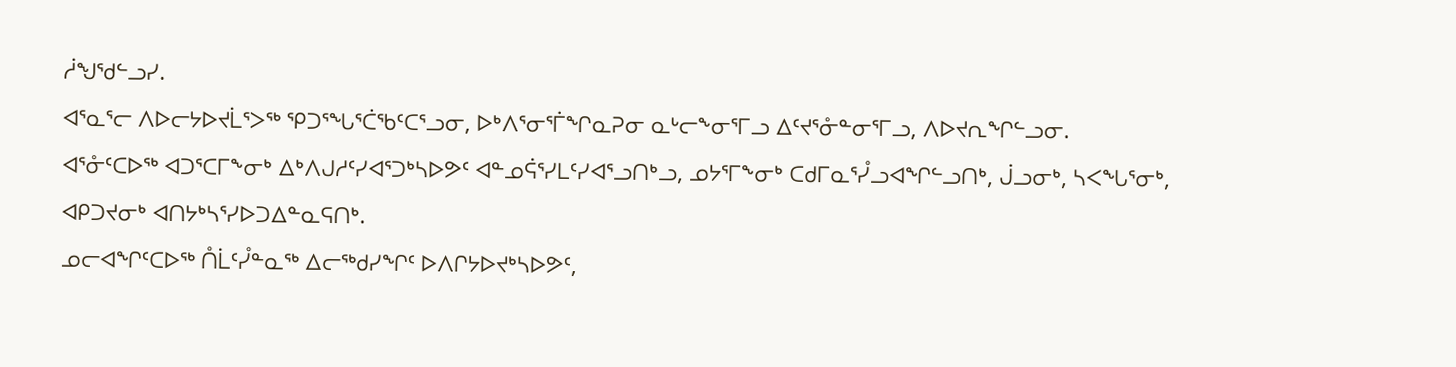ᓲᖑᖁᓪᓗᓯ.
ᐊᕐᓇᕐᓕ ᐱᐅᓕᔭᐅᔪᒫᕐᐳᖅ ᕿᑐᕐᖓᕐᑖᖃᑦᑕᕐᓗᓂ, ᐅᒃᐱᕐᓂᕐᒦᖏᓇᕈᓂ ᓇᒡᓕᖕᓂᕐᒥᓗ ᐃᑦᔪᕐᓁᓐᓂᕐᒥᓗ, ᐱᐅᔪᕆᖏᓪᓗᓂ.
ᐊᕐᓁᑦᑕᐅᖅ ᐊᑐᕐᑕᒥᖕᓂᒃ ᐃᒃᐱᒍᓱᑦᓯᐊᕐᑐᒃᓴᐅᕗᑦ ᐊᓐᓄᕌᕐᓯᒪᑦᓯᐊᕐᓗᑎᒃᓗ, ᓄᔭᕐᒥᖕᓂᒃ ᑕᑯᒥᓇᕐᓮᓗᐊᖏᓪᓗᑎᒃ, ᒎᓗᓂᒃ, ᓴᐸᖓᕐᓂᒃ, ᐊᑭᑐᔪᓂᒃ ᐊᑎᔭᒃᓴᕐᓯᐅᑐᐃᓐᓇᕋᑎᒃ.
ᓄᓕᐊᖏᑦᑕᐅᖅ ᑍᒫᑦᓮᓐᓇᖅ ᐃᓕᖅᑯᓯᖏᑦ ᐅᐱᒋᔭᐅᔪᒃᓴᐅᕗᑦ,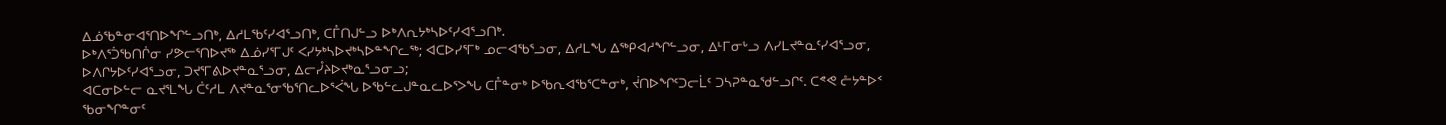ᐃᓅᖃᓐᓂᐊᕐᑎᐅᖏᓪᓗᑎᒃ, ᐃᓱᒪᖃᑦᓯᐊᕐᓗᑎᒃ, ᑕᒤᑎᒍᓪᓗ ᐅᒃᐱᕆᔭᒃᓴᐅᑦᓯᐊᕐᓗᑎᒃ.
ᐅᒃᐱᕐᑑᖃᑎᒌᓂ ᓯᕗᓕᕐᑎᐅᔪᖅ ᐃᓅᓯᕐᒥᒍᑦ ᐸᓯᔭᒃᓴᐅᔪᒃᓴᐅᓐᖏᓚᖅ; ᐊᑕᐅᓯᕐᒥᒃ ᓄᓕᐊᖃᕐᓗᓂ, ᐃᓱᒪᖓ ᐃᖅᑭᐊᓱᖏᓪᓗᓂ, ᐃᒻᒥᓂᒡᓗ ᐱᓯᒪᔪᓐᓇᑦᓯᐊᕐᓗᓂ, ᐅᐱᒋᔭᐅᑦᓯᐊᕐᓗᓂ, ᑐᔪᕐᒥᕕᐅᔪᓐᓇᕐᓗᓂ, ᐃᓕᓮᔨᐅᔪᒃᓇᕐᓗᓂᓗ;
ᐊᑕᓂᐅᓪᓕ ᓇᔪᕐᒪᖓ ᑖᑦᓱᒪ ᐱᔪᓐᓇᕐᓂᖃᕐᑎᓚᐅᕐᐹᖓ ᐅᖃᓪᓚᒍᓐᓇᓚᐅᕐᐳᖓ ᑕᒤᓐᓂᒃ ᐅᖃᕆᐊᖃᕐᑕᓐᓂᒃ, ᔫᑎᐅᖏᑦᑐᓕᒫᑦ ᑐᓴᕈᓐᓇᖁᓪᓗᒋᑦ. ᑕᕝᕙ ᓔᔭᓐᐅᑉ ᖃᓂᖏᓐᓂᑦ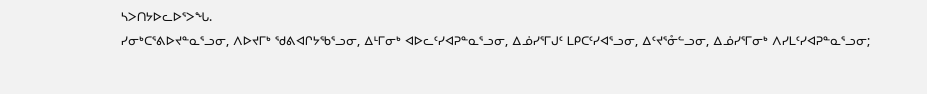ᓴᐳᑎᔭᐅᓚᐅᕐᐳᖓ.
ᓯᓂᒃᑕᕐᕕᐅᔪᓐᓇᕐᓗᓂ, ᐱᐅᔪᒥᒃ ᖁᕕᐊᒋᔭᖃᕐᓗᓂ, ᐃᒻᒥᓂᒃ ᐊᐅᓚᑦᓯᐊᕈᓐᓇᕐᓗᓂ, ᐃᓅᓯᕐᒥᒍᑦ ᒪᑭᑕᑦᓯᐊᕐᓗᓂ, ᐃᑦᔪᕐᓁᓪᓗᓂ, ᐃᓅᓯᕐᒥᓂᒃ ᐱᓯᒪᑦᓯᐊᕈᓐᓇᕐᓗᓂ;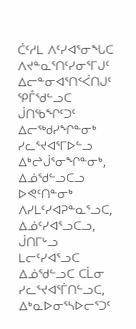ᑖᑦᓱᒪ ᐱᑦᓯᐊᕐᓂᖓᑕ ᐱᔪᓐᓇᕐᑎᑦᓯᓂᕐᒥᒍᑦ ᐃᓕᓐᓂᐊᕐᑎᑉᐹᑎᒍᑦ ᕿᒤᖁᓪᓗᑕ ᒎᑎᖃᖏᑦᑐᑦ ᐃᓕᖅᑯᓯᖏᓐᓂᒃ ᓯᓚᕐᔪᐊᕐᒥᐅᓪᓗ ᐃᒃᖠᒎᕐᓂᖏᓐᓂᒃ, ᐃᓅᖁᓪᓗᑕᓗ ᐅᕙᑦᑎᓐᓂᒃ ᐱᓯᒪᑦᓯᐊᕈᓐᓇᕐᓗᑕ, ᐃᓅᑦᓯᐊᕐᓗᑕᓗ, ᒎᑎᒥᒡᓗ ᒪᓕᑦᓯᐊᕐᓗᑕ ᐃᓅᖁᓪᓗᑕ ᑕᒫᓂ ᓯᓚᕐᔪᐊᕐᒦᑎᓪᓗᑕ,
ᐃᒃᓇᐅᓂᕐᓴᐅᓕᕐᑐᑦ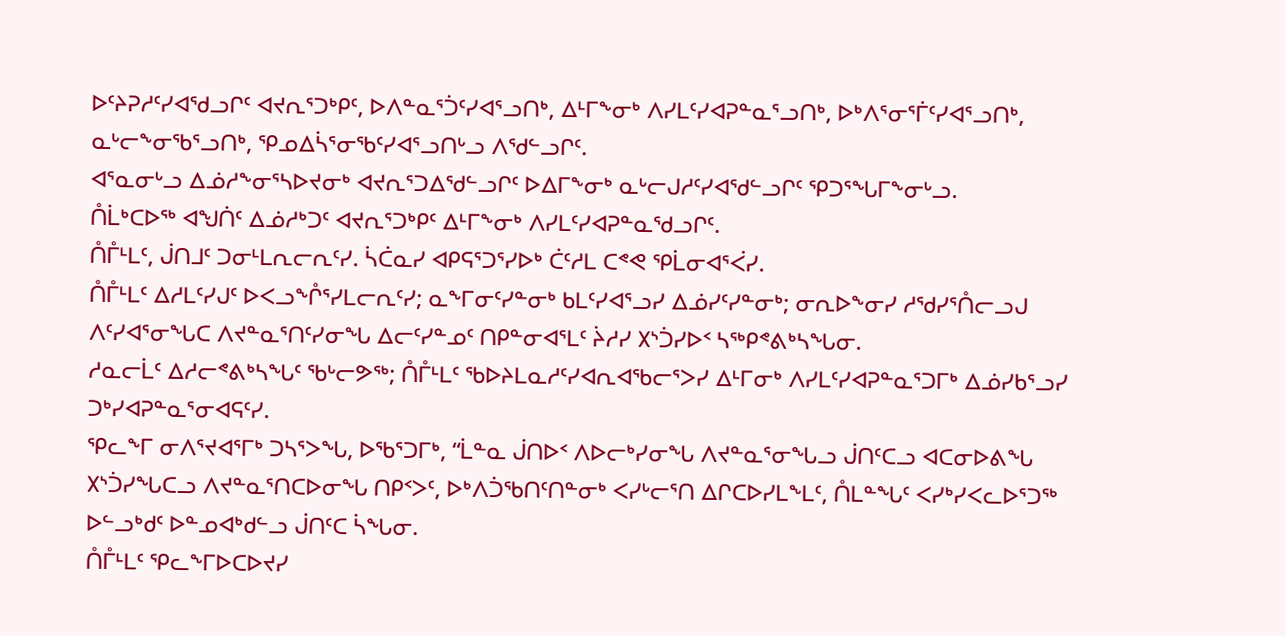ᐅᑦᔨᕈᓱᑦᓯᐊᖁᓗᒋᑦ ᐊᔪᕆᕐᑐᒃᑭᑦ, ᐅᐱᓐᓇᕐᑑᑦᓯᐊᕐᓗᑎᒃ, ᐃᒻᒥᖕᓂᒃ ᐱᓯᒪᑦᓯᐊᕈᓐᓇᕐᓗᑎᒃ, ᐅᒃᐱᕐᓂᕐᒦᑦᓯᐊᕐᓗᑎᒃ, ᓇᒡᓕᖕᓂᖃᕐᓗᑎᒃ, ᕿᓄᐃᓵᕐᓂᖃᑦᓯᐊᕐᓗᑎᒡᓗ ᐱᖁᓪᓗᒋᑦ.
ᐊᕐᓇᓂᒡᓗ ᐃᓅᓱᖕᓂᕐᓴᐅᔪᓂᒃ ᐊᔪᕆᕐᑐᐃᖁᓪᓗᒋᑦ ᐅᐃᒥᖕᓂᒃ ᓇᒡᓕᒍᓱᑦᓯᐊᖁᓪᓗᒋᑦ ᕿᑐᕐᖓᒥᖕᓂᒡᓗ.
ᑍᒫᒃᑕᐅᖅ ᐊᖑᑏᑦ ᐃᓅᓱᒃᑐᑦ ᐊᔪᕆᕐᑐᒃᑭᑦ ᐃᒻᒥᖕᓂᒃ ᐱᓯᒪᑦᓯᐊᕈᓐᓇᖁᓗᒋᑦ.
ᑍᒤᒻᒪᑦ, ᒎᑎᒧᑦ ᑐᓂᒻᒪᕆᓕᕆᑦᓯ. ᓵᑖᓇᓯ ᐊᑭᕋᕐᑐᕐᓯᐅᒃ ᑖᑦᓱᒪ ᑕᕝᕙ ᕿᒫᓂᐊᕐᐹᓯ.
ᑍᒤᒻᒪᑦ ᐃᓱᒪᑦᓯᒍᑦ ᐅᐸᓗᖕᒊᕐᓯᒪᓕᕆᑦᓯ; ᓇᖕᒥᓂᑦᓯᓐᓂᒃ ᑲᒪᑦᓯᐊᕐᓗᓯ ᐃᓅᓯᑦᓯᓐᓂᒃ; ᓂᕆᐅᖕᓂᓯ ᓱᖁᓯᕐᑍᓕᓗᒍ ᐱᑦᓯᐊᕐᓂᖓᑕ ᐱᔪᓐᓇᕐᑎᑦᓯᓂᖓ ᐃᓕᑦᓯᓐᓄᑦ ᑎᑭᓐᓂᐊᕐᒪᑦ ᔩᓱᓯ ᙭ᔅᑑᓯᐅᑉ ᓴᖅᑭᕝᕕᒃᓴᖓᓂ.
ᓱᓇᓕᒫᑦ ᐃᓱᓕᕝᕕᒃᓴᖓᑦ ᖃᒡᓕᕗᖅ; ᑍᒤᒻᒪᑦ ᖃᐅᔨᒪᓇᓱᑦᓯᐊᕆᐊᖃᓕᕐᐳᓯ ᐃᒻᒥᓂᒃ ᐱᓯᒪᑦᓯᐊᕈᓐᓇᕐᑐᒥᒃ ᐃᓅᓯᑲᕐᓗᓯ ᑐᒃᓯᐊᕈᓐᓇᕐᓂᐊᕋᑦᓯ.
ᕿᓚᖕᒥ ᓂᐱᕐᔪᐊᕐᒥᒃ ᑐᓴᕐᐳᖓ, ᐅᖃᕐᑐᒥᒃ, “ᒫᓐᓇ ᒎᑎᐅᑉ ᐱᐅᓕᒃᓯᓂᖓ ᐱᔪᓐᓇᕐᓂᖓᓗ ᒎᑎᑦᑕᓗ ᐊᑕᓂᐅᕕᖓ ᙭ᔅᑑᓯᖓᑕᓗ ᐱᔪᓐᓇᕐᑎᑕᐅᓂᖓ ᑎᑭᑉᐳᑦ, ᐅᒃᐱᑑᖃᑎᑦᑎᓐᓂᒃ ᐸᓯᒡᓕᕐᑎ ᐃᒋᑕᐅᓯᒪᖕᒪᑦ, ᑍᒪᓐᖓᑦ ᐸᓯᒃᓯᐸᓚᐅᕐᑐᖅ ᐅᓪᓗᒃᑯᑦ ᐅᓐᓄᐊᒃᑯᓪᓗ ᒎᑎᑦᑕ ᓵᖓᓂ.
ᑍᒤᒻᒪᑦ ᕿᓚᖕᒥᐅᑕᐅᔪᓯ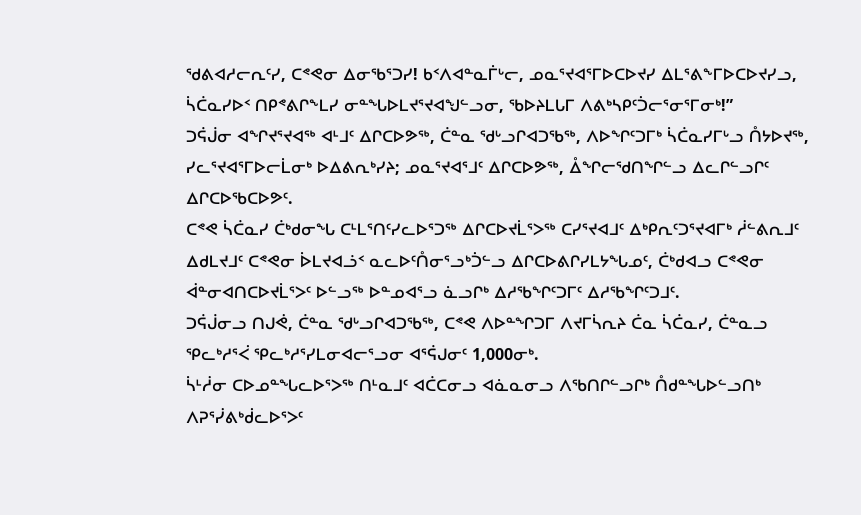ᖁᕕᐊᓱᓕᕆᑦᓯ, ᑕᕝᕙᓂ ᐃᓂᖃᕐᑐᓯ! ᑲᑉᐱᐊᓐᓇᒦᒡᓕ, ᓄᓇᕐᔪᐊᕐᒥᐅᑕᐅᔪᓯ ᐃᒪᕐᕕᖕᒥᐅᑕᐅᔪᓯᓗ, ᓵᑖᓇᓯᐅᑉ ᑎᑭᕝᕕᒋᖕᒪᓯ ᓂᓐᖓᐅᒪᔪᕐᔪᐊᖑᓪᓗᓂ, ᖃᐅᔨᒪᒐᒥ ᐱᕕᒃᓴᑭᑦᑑᓕᕐᓂᕐᒥᓂᒃ!”
ᑐᕌᒎᓂ ᐊᖏᔪᕐᔪᐊᖅ ᐊᒻᒧᑦ ᐃᒋᑕᐅᕗᖅ, ᑖᓐᓇ ᖁᒡᓗᒋᐊᑐᖃᖅ, ᐱᐅᖏᑦᑐᒥᒃ ᓵᑖᓇᓯᒥᒡᓗ ᑍᔭᐅᔪᖅ, ᓯᓚᕐᔪᐊᕐᒥᐅᓕᒫᓂᒃ ᐅᐃᕕᕆᒃᓯᔨ; ᓄᓇᕐᔪᐊᕐᒧᑦ ᐃᒋᑕᐅᕗᖅ, ᐂᖏᓕᖁᑎᖏᓪᓗ ᐃᓚᒋᓪᓗᒋᑦ ᐃᒋᑕᐅᖃᑕᐅᕗᑦ.
ᑕᕝᕙ ᓵᑖᓇᓯ ᑖᒃᑯᓂᖓ ᑕᒻᒪᕐᑎᑦᓯᓚᐅᕐᑐᖅ ᐃᒋᑕᐅᔪᒫᕐᐳᖅ ᑕᓯᕐᔪᐊᒧᑦ ᐃᒃᑭᕆᑦᑐᕐᔪᐊᒥᒃ ᓲᓪᕕᕆᒧᑦ ᐃᑯᒪᔪᒧᑦ ᑕᕝᕙᓂ ᐆᒪᔪᐊᓘᑉ ᓇᓚᐅᑦᑍᓂᕐᓗᒃᑑᓪᓗ ᐃᒋᑕᐅᕕᒋᓯᒪᔭᖓᓄᑦ, ᑖᒃᑯᐊᓗ ᑕᕝᕙᓂ ᐋᓐᓂᐊᑎᑕᐅᔪᒫᕐᐳᑦ ᐅᓪᓗᖅ ᐅᓐᓄᐊᕐᓗ ᓈᓗᒋᒃ ᐃᓱᖃᖏᑦᑐᒥᑦ ᐃᓱᖃᖏᑦᑐᒧᑦ.
ᑐᕌᒎᓂᓗ ᑎᒍᕚ, ᑖᓐᓇ ᖁᒡᓗᒋᐊᑐᖃᖅ, ᑕᕝᕙ ᐱᐅᓐᖏᑐᒥ ᐱᔪᒥᓵᕆᔨ ᑖᓇ ᓵᑖᓇᓯ, ᑖᓐᓇᓗ ᕿᓚᒃᓱᕐᐹ ᕿᓚᒃᓱᕐᓯᒪᓂᐊᓕᕐᓗᓂ ᐊᕐᕌᒍᓂᑦ 1,000ᓂᒃ.
ᓵᒻᓲᓂ ᑕᐅᓄᓐᖓᓚᐅᕐᐳᖅ ᑎᒻᓇᒧᑦ ᐊᑖᑕᓂᓗ ᐊᓈᓇᓂᓗ ᐱᖃᑎᒋᓪᓗᒋᒃ ᑍᑯᓐᖓᐅᓪᓗᑎᒃ ᐱᕈᕐᓰᕕᒃᑰᓚᐅᕐᐳᑦ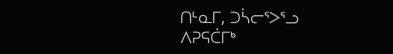ᑎᒻᓇᒥ, ᑐᓵᓕᕐᐳᕐᓗ ᐱᕈᕋᑖᒥᒃ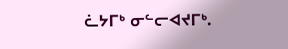ᓛᔭᒥᒃ ᓂᓪᓕᐊᔪᒥᒃ.